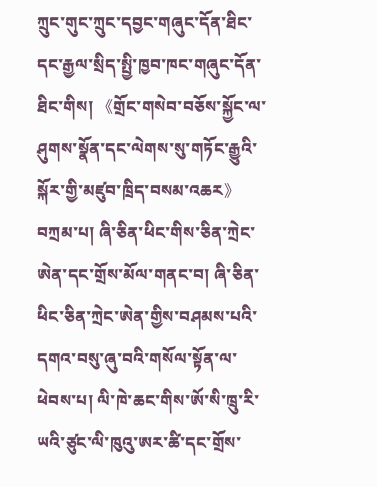ཀྲུང་གུང་ཀྲུང་དབྱང་གཞུང་དོན་ཐིང་དང་རྒྱལ་སྲིད་སྤྱི་ཁྱབ་ཁང་གཞུང་དོན་ཐིང་གིས། 《གྲོང་གསེབ་བཅོས་སྐྱོང་ལ་ཤུགས་སྣོན་དང་ལེགས་སུ་གཏོང་རྒྱུའི་སྐོར་གྱི་མཛུབ་ཁྲིད་བསམ་འཆར》བཀྲམ་པ། ཞི་ཅིན་ཕིང་གིས་ཅིན་ཀྲེང་ཨེན་དང་གྲོས་མོལ་གནང་བ། ཞི་ཅིན་ཕིང་ཅིན་ཀྲེང་ཨེན་གྱིས་བཤམས་པའི་དགའ་བསུ་ཞུ་བའི་གསོལ་སྟོན་ལ་ཕེབས་པ། ལི་ཁེ་ཆང་གིས་ཨོ་སི་ཁྲུ་རི་ཡའི་ཙུང་ལི་ཁུའུ་ཨར་ཚི་དང་གྲོས་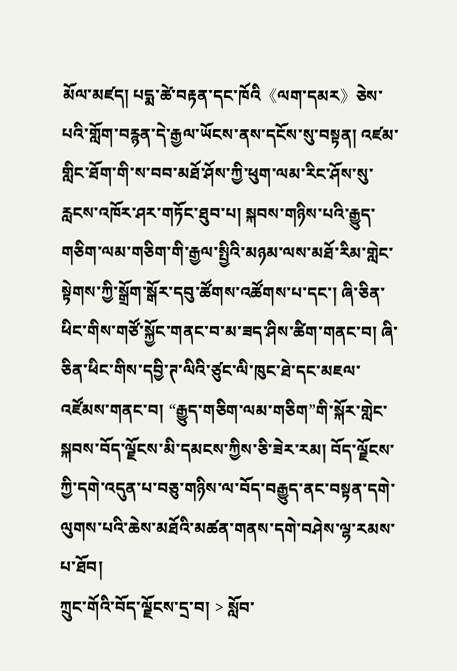མོལ་མཛད། པདྨ་ཚེ་བརྟན་དང་ཁོའི《ལག་དམར》ཅེས་པའི་གློག་བརྙན་དེ་རྒྱལ་ཡོངས་ནས་དངོས་སུ་བསྟན། འཛམ་གླིང་ཐོག་གི་ས་བབ་མཐོ་ཤོས་ཀྱི་ཕུག་ལམ་རིང་ཤོས་སུ་རླངས་འཁོར་ཤར་གཏོང་ཐུབ་པ། སྐབས་གཉིས་པའི་རྒྱུད་གཅིག་ལམ་གཅིག་གི་རྒྱལ་སྤྱིའི་མཉམ་ལས་མཐོ་རིམ་གླེང་སྟེགས་ཀྱི་སྒྲོག་སྒོར་དབུ་ཚོགས་འཚོགས་པ་དང་། ཞི་ཅིན་ཕིང་གིས་གཙོ་སྐྱོང་གནང་བ་མ་ཟད་ཤིས་ཚིག་གནང་བ། ཞི་ཅིན་ཕིང་གིས་དབྱི་ཊ་ལིའི་ཙུང་ལི་ཁུང་ཐེ་དང་མཇལ་འཛོམས་གནང་བ། “རྒྱུད་གཅིག་ལམ་གཅིག”གི་སྐོར་གླེང་སྐབས་བོད་ལྗོངས་མི་དམངས་ཀྱིས་ཅི་ཟེར་རམ། བོད་ལྗོངས་ཀྱི་དགེ་འདུན་པ་བཅུ་གཉིས་ལ་བོད་བརྒྱུད་ནང་བསྟན་དགེ་ལུགས་པའི་ཆེས་མཐོའི་མཚན་གནས་དགེ་བཤེས་ལྷ་རམས་པ་ཐོབ།
ཀྲུང་གོའི་བོད་ལྗོངས་དྲ་བ། > སློབ་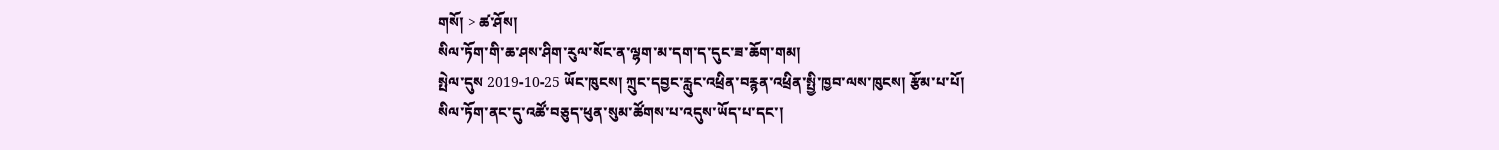གསོ། > ཚ་ཤོས།
སིལ་ཏོག་གི་ཆ་ཤས་ཤིག་རུལ་སོང་ན་ལྷག་མ་དག་ད་དུང་ཟ་ཆོག་གམ།
སྤེལ་དུས 2019-10-25 ཡོང་ཁུངས། ཀྲུང་དབྱང་རླུང་འཕྲིན་བརྙན་འཕྲིན་སྤྱི་ཁྱབ་ལས་ཁུངས། རྩོམ་པ་པོ།
སིལ་ཏོག་ནང་དུ་འཚོ་བཅུད་ཕུན་སུམ་ཚོགས་པ་འདུས་ཡོད་པ་དང་།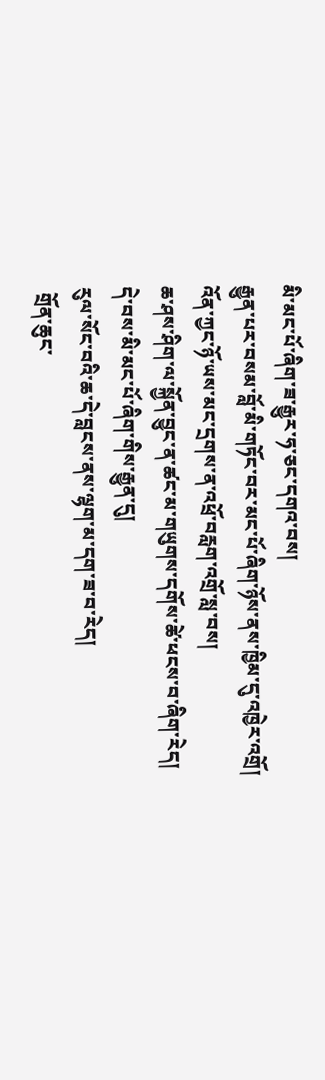མི་མང་པོ་ཞིག་ཟ་རྒྱུར་ཧ་ཅང་དགའ་བས།
རྒྱུན་པར་བསམ་བློ་མི་གཏོང་བར་མང་པོ་ཞིག་ཉོས་ནས་ཁྱིམ་དུ་འཁྱེར་འགྲོ།
འོན་ཀྱང་ཉོ་ཡས་མང་དྲགས་ན་འཕྲོ་བརླག་འགྲོ་སླ་བས།
ཆ་ཤས་ཤིག་ལ་སྐྱོན་བྱུང་ན་ཚང་མ་གཡུགས་དགོས་ཚེ་ཕངས་བ་ཞིག་རེད།
དེ་བས་མི་མང་པོ་ཞིག་གིས་རྒྱུན་དུ།
རུལ་སོང་བའི་ཆ་དེ་བླངས་ནས་ལྷག་མ་དག་ཟ་བ་རེད།
 གྲོན་ཆུང་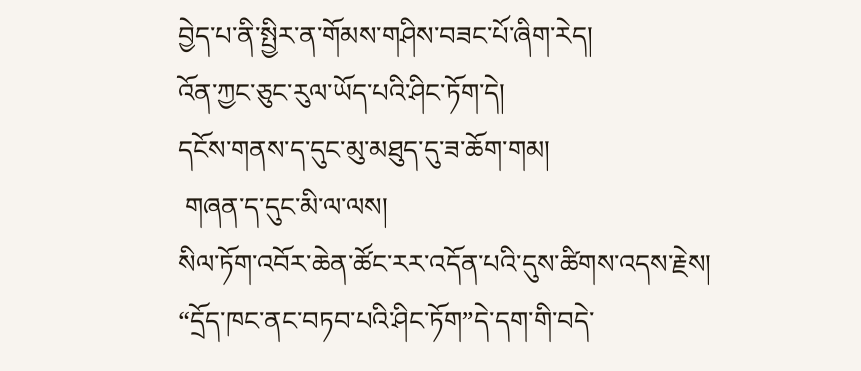བྱེད་པ་ནི་སྤྱིར་ན་གོམས་གཤིས་བཟང་པོ་ཞིག་རེད།
འོན་ཀྱང་ཅུང་རུལ་ཡོད་པའི་ཤིང་ཏོག་དེ།
དངོས་གནས་ད་དུང་མུ་མཐུད་དུ་ཟ་ཆོག་གམ།
 གཞན་ད་དུང་མི་ལ་ལས།
སིལ་ཏོག་འབོར་ཆེན་ཚོང་རར་འདོན་པའི་དུས་ཚིགས་འདས་རྗེས།
“དྲོད་ཁང་ནང་བཏབ་པའི་ཤིང་ཏོག”དེ་དག་གི་བདེ་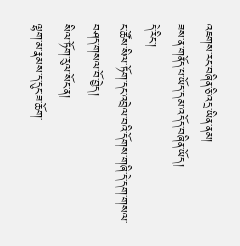འཇགས་རང་བཞིན་ཅི་འདྲ་ཡིན་ནམ།
ཟས་ན་གནོད་པ་ཡོད་དམ་འདོད་བཞིན་ཡོད།
དེ་རིང་།
ང་ཚོས་སིལ་ཏོག་དང་འབྲེལ་བའི་དོགས་གཞི་དེ་དག་གསལ་བཤད་གསལ་བོ་བྱེད།
སིལ་ཏོག་རུལ་སོང་ན།
ལྷག་མ་རྣམས་ད་དུང་ཟ་ཆོག་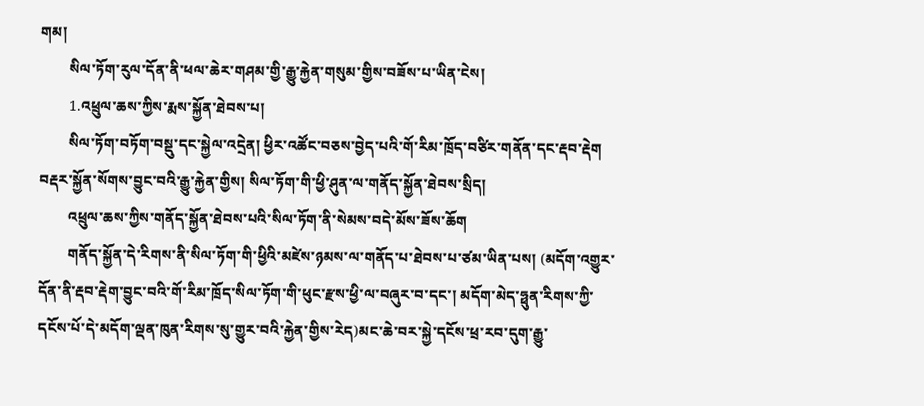གམ།
        སིལ་ཏོག་རུལ་དོན་ནི་ཕལ་ཆེར་གཤམ་གྱི་རྒྱུ་རྐྱེན་གསུམ་གྱིས་བཟོས་པ་ཡིན་ངེས།
        1.འཕྲུལ་ཆས་ཀྱིས་རྨས་སྐྱོན་ཐེབས་པ།
        སིལ་ཏོག་བཏོག་བསྡུ་དང་སྐྱེལ་འདྲེན། ཕྱིར་འཚོང་བཅས་བྱེད་པའི་གོ་རིམ་ཁྲོད་བཙིར་གནོན་དང་རྡབ་རྡེག བརྡར་སྐྱོན་སོགས་བྱུང་བའི་རྒྱུ་རྐྱེན་གྱིས། སིལ་ཏོག་གི་ཕྱི་ཤུན་ལ་གནོད་སྐྱོན་ཐེབས་སྲིད།
        འཕྲུལ་ཆས་ཀྱིས་གནོད་སྐྱོན་ཐེབས་པའི་སིལ་ཏོག་ནི་སེམས་བདེ་མོས་ཟོས་ཆོག
        གནོད་སྐྱོན་དེ་རིགས་ནི་སིལ་ཏོག་གི་ཕྱིའི་མཛེས་ཉམས་ལ་གནོད་པ་ཐེབས་པ་ཙམ་ཡིན་པས། (མདོག་འགྱུར་དོན་ནི་རྡབ་རྡེག་བྱུང་བའི་གོ་རིམ་ཁྲོད་སིལ་ཏོག་གི་ཕུང་རྫས་ཕྱི་ལ་བཞུར་བ་དང་། མདོག་མེད་ཧྥུན་རིགས་ཀྱི་དངོས་པོ་དེ་མདོག་ལྡན་ཁུན་རིགས་སུ་གྱུར་བའི་རྐྱེན་གྱིས་རེད)མང་ཆེ་བར་སྐྱེ་དངོས་ཕྲ་རབ་དུག་རྒྱུ་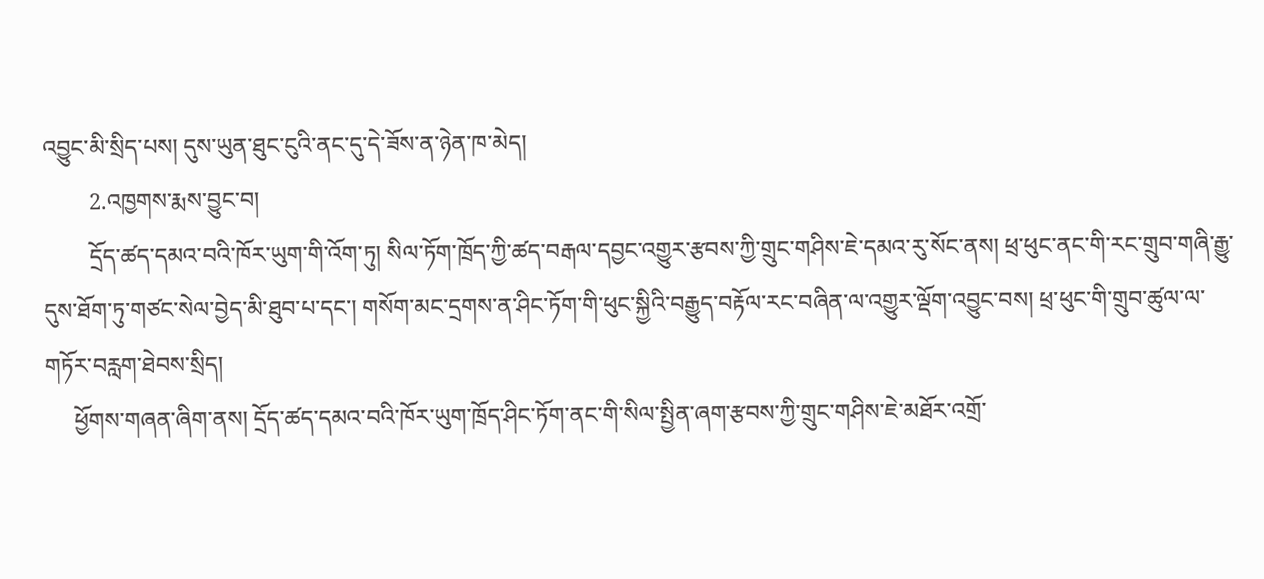འབྱུང་མི་སྲིད་པས། དུས་ཡུན་ཐུང་ངུའི་ནང་དུ་དེ་ཟོས་ན་ཉེན་ཁ་མེད།
        2.འཁྱགས་རྨས་བྱུང་བ།
        དྲོད་ཚད་དམའ་བའི་ཁོར་ཡུག་གི་འོག་ཏུ། སིལ་ཏོག་ཁྲོད་ཀྱི་ཚད་བརྒལ་དབྱང་འགྱུར་རྩབས་ཀྱི་གྲུང་གཤིས་ཇེ་དམའ་རུ་སོང་ནས། ཕྲ་ཕུང་ནང་གི་རང་གྲུབ་གཞི་རྒྱུ་དུས་ཐོག་ཏུ་གཙང་སེལ་བྱེད་མི་ཐུབ་པ་དང་། གསོག་མང་དྲགས་ན་ཤིང་ཏོག་གི་ཕུང་སྐྱིའི་བརྒྱུད་བརྟོལ་རང་བཞིན་ལ་འགྱུར་ལྡོག་འབྱུང་བས། ཕྲ་ཕུང་གི་གྲུབ་ཚུལ་ལ་གཏོར་བརླག་ཐེབས་སྲིད།
     ཕྱོགས་གཞན་ཞིག་ནས། དྲོད་ཚད་དམའ་བའི་ཁོར་ཡུག་ཁྲོད་ཤིང་ཏོག་ནང་གི་སིལ་སྤྱིན་ཞག་རྩབས་ཀྱི་གྲུང་གཤིས་ཇེ་མཐོར་འགྲོ་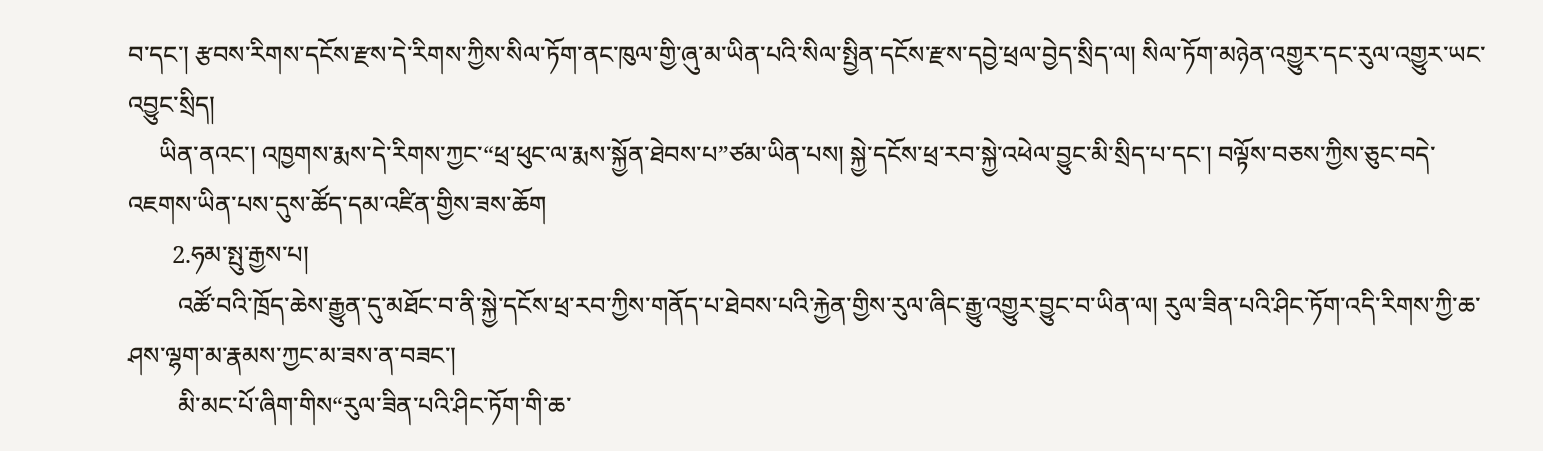བ་དང་། རྩབས་རིགས་དངོས་རྫས་དེ་རིགས་ཀྱིས་སིལ་ཏོག་ནང་ཁུལ་གྱི་ཞུ་མ་ཡིན་པའི་སིལ་སྤྱིན་དངོས་རྫས་དབྱེ་ཕྲལ་བྱེད་སྲིད་ལ། སིལ་ཏོག་མཉེན་འགྱུར་དང་རུལ་འགྱུར་ཡང་འབྱུང་སྲིད།
     ཡིན་ནའང་། འཁྱགས་རྨས་དེ་རིགས་ཀྱང་“ཕྲ་ཕུང་ལ་རྨས་སྐྱོན་ཐེབས་པ”ཙམ་ཡིན་པས། སྐྱེ་དངོས་ཕྲ་རབ་སྐྱེ་འཕེལ་བྱུང་མི་སྲིད་པ་དང་། བལྟོས་བཅས་ཀྱིས་ཅུང་བདེ་འཇགས་ཡིན་པས་དུས་ཚོད་དམ་འཛིན་གྱིས་ཟས་ཆོག
       2.ཧམ་སྤུ་རྒྱས་པ།
        འཚོ་བའི་ཁྲོད་ཆེས་རྒྱུན་དུ་མཐོང་བ་ནི་སྐྱེ་དངོས་ཕྲ་རབ་ཀྱིས་གནོད་པ་ཐེབས་པའི་རྐྱེན་གྱིས་རུལ་ཞིང་རྒྱུ་འགྱུར་བྱུང་བ་ཡིན་ལ། རུལ་ཟིན་པའི་ཤིང་ཏོག་འདི་རིགས་ཀྱི་ཆ་ཤས་ལྷག་མ་རྣམས་ཀྱང་མ་ཟས་ན་བཟང་།
        མི་མང་པོ་ཞིག་གིས“རུལ་ཟིན་པའི་ཤིང་ཏོག་གི་ཆ་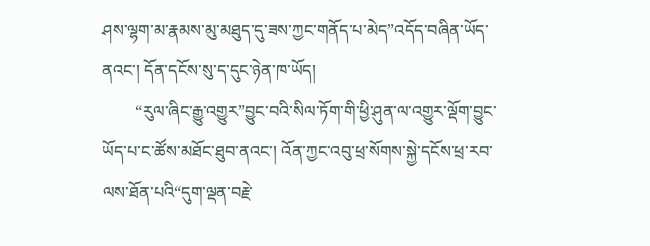ཤས་ལྷག་མ་རྣམས་མུ་མཐུད་དུ་ཟས་ཀྱང་གནོད་པ་མེད”འདོད་བཞིན་ཡོད་ནའང་། དོན་དངོས་སུ་ད་དུང་ཉེན་ཁ་ཡོད།
        “རུལ་ཞིང་རྒྱུ་འགྱུར”བྱུང་བའི་སིལ་ཏོག་གི་ཕྱི་ཤུན་ལ་འགྱུར་ལྡོག་བྱུང་ཡོད་པ་ང་ཚོས་མཐོང་ཐུབ་ནའང་། འོན་ཀྱང་འབུ་ཕྲ་སོགས་སྐྱེ་དངོས་ཕྲ་རབ་ལས་ཐོན་པའི“དུག་ལྡན་བརྗེ་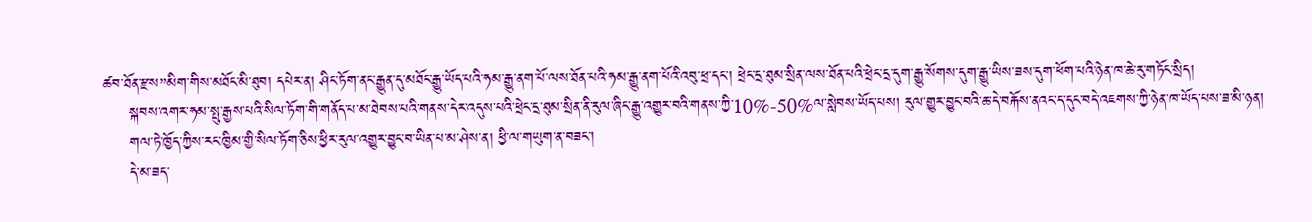ཚབ་ཐོན་རྫས”མིག་གིས་མཐོང་མི་ཐུབ། དཔེར་ན། ཤིང་ཏོག་ནང་རྒྱུན་དུ་མཐོང་རྒྱུ་ཡོད་པའི་ཧམ་རྒྱུ་ནག་པོ་ལས་ཐོན་པའི་ཧམ་རྒྱུ་ནག་པོའི་འབུ་ཕྲ་དང་། ཕྲེང་དྲ་ཐུམ་སྲིན་ལས་ཐོན་པའི་ཕྲེང་དྲ་དུག་རྒྱུ་སོགས་དུག་རྒྱུ་ཡིས་ཟས་དུག་ཕོག་པའི་ཉེན་ཁ་ཆེ་རུ་གཏོང་སྲིད།
     སྐབས་འགར་ཧམ་སྤུ་རྒྱས་པའི་སིལ་ཏོག་གི་གནོད་པ་མ་ཐེབས་པའི་གནས་དེར་འདུས་པའི་ཕྲེང་དྲ་ཐུམ་སྲིན་ནི་རུལ་ཞིང་རྒྱུ་འགྱུར་བའི་གནས་ཀྱི་10%-50%ལ་སླེབས་ཡོད་པས། རུལ་གྱུར་བྱུང་བའི་ཆ་དེ་བརྐོས་ནའང་ད་དུང་བདེ་འཇགས་ཀྱི་ཉེན་ཁ་ཡོད་པས་ཟ་མི་ཉན།
     གལ་ཏེ་ཁྱོད་ཀྱིས་རང་ཁྱིམ་གྱི་སིལ་ཏོག་ཅིས་ཕྱིར་རུལ་འགྱུར་བྱུང་བ་ཡིན་པ་མ་ཤེས་ན། ཕྱི་ལ་གཡུག་ན་བཟང་།
     དེ་མ་ཟད་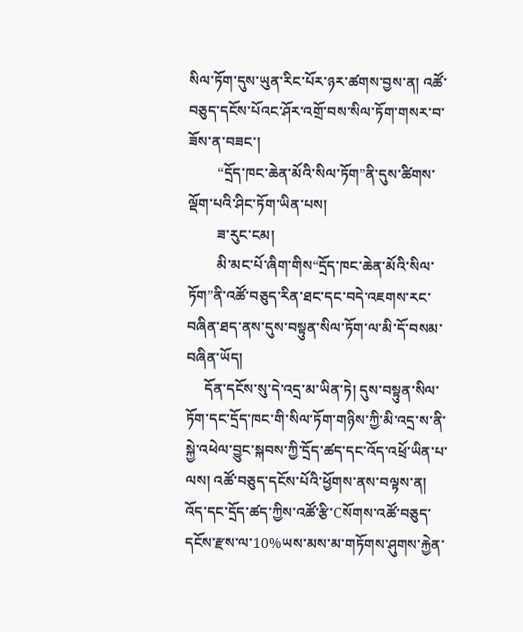སིལ་ཏོག་དུས་ཡུན་རིང་པོར་ཉར་ཚགས་བྱས་ན། འཚོ་བཅུད་དངོས་པོའང་ཤོར་འགྲོ་བས་སིལ་ཏོག་གསར་བ་ཟོས་ན་བཟང་།
        “དྲོད་ཁང་ཆེན་མོའི་སིལ་ཏོག”ནི་དུས་ཚིགས་ལྡོག་པའི་ཤིང་ཏོག་ཡིན་པས།
        ཟ་རུང་ངམ།
        མི་མང་པོ་ཞིག་གིས“དྲོད་ཁང་ཆེན་མོའི་སིལ་ཏོག”ནི་འཚོ་བཅུད་རིན་ཐང་དང་བདེ་འཇགས་རང་བཞིན་ཐད་ནས་དུས་བསྟུན་སིལ་ཏོག་ལ་མི་དོ་བསམ་བཞིན་ཡོད།
     དོན་དངོས་སུ་དེ་འདྲ་མ་ཡིན་ཏེ། དུས་བསྟུན་སིལ་ཏོག་དང་དྲོད་ཁང་གི་སིལ་ཏོག་གཉིས་ཀྱི་མི་འདྲ་ས་ནི་སྐྱེ་འཕེལ་བྱུང་སྐབས་ཀྱི་དྲོད་ཚད་དང་འོད་འཕྲོ་ཡིན་པ་ལས། འཚོ་བཅུད་དངོས་པོའི་ཕྱོགས་ནས་བལྟས་ན། འོད་དང་དྲོད་ཚད་ཀྱིས་འཚོ་རྩི་Cསོགས་འཚོ་བཅུད་དངོས་རྫས་ལ་10%ཡས་མས་མ་གཏོགས་ཤུགས་རྐྱེན་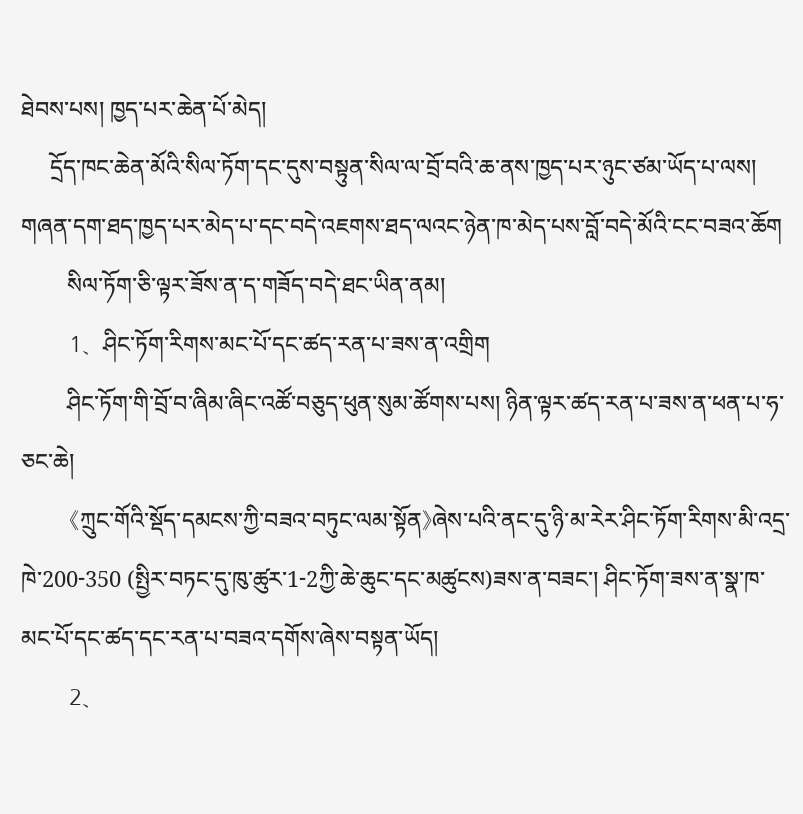ཐེབས་པས། ཁྱད་པར་ཆེན་པོ་མེད།
     དྲོད་ཁང་ཆེན་མོའི་སིལ་ཏོག་དང་དུས་བསྟུན་སིལ་ལ་བྲོ་བའི་ཆ་ནས་ཁྱད་པར་ཉུང་ཙམ་ཡོད་པ་ལས། གཞན་དག་ཐད་ཁྱད་པར་མེད་པ་དང་བདེ་འཇགས་ཐད་ལའང་ཉེན་ཁ་མེད་པས་བློ་བདེ་མོའི་ངང་བཟའ་ཆོག
        སིལ་ཏོག་ཅི་ལྟར་ཟོས་ན་ད་གཟོད་བདེ་ཐང་ཡིན་ནམ།
        1、ཤིང་ཏོག་རིགས་མང་པོ་དང་ཚད་རན་པ་ཟས་ན་འགྲིག
        ཤིང་ཏོག་གི་བྲོ་བ་ཞིམ་ཞིང་འཚོ་བཅུད་ཕུན་སུམ་ཚོགས་པས། ཉིན་ལྟར་ཚད་རན་པ་ཟས་ན་ཕན་པ་ཧ་ཅང་ཆེ།
        《ཀྲུང་གོའི་སྡོད་དམངས་ཀྱི་བཟའ་བཏུང་ལམ་སྟོན》ཞེས་པའི་ནང་དུ་ཉི་མ་རེར་ཤིང་ཏོག་རིགས་མི་འདྲ་ཁེ་200-350 (སྤྱིར་བཏང་དུ་ཁུ་ཚུར་1-2ཀྱི་ཆེ་ཆུང་དང་མཚུངས)ཟས་ན་བཟང་། ཤིང་ཏོག་ཟས་ན་སྣ་ཁ་མང་པོ་དང་ཚད་དང་རན་པ་བཟའ་དགོས་ཞེས་བསྟན་ཡོད།
        2、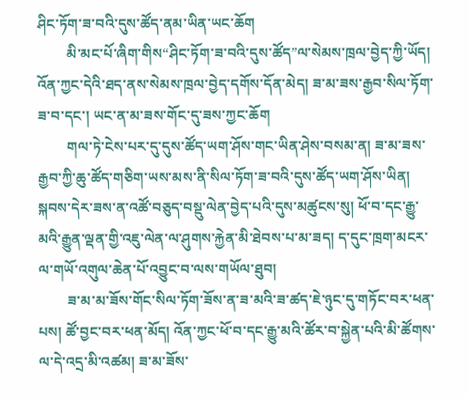ཤིང་ཏོག་ཟ་བའི་དུས་ཚོད་ནམ་ཡིན་ཡང་ཆོག
        མི་མང་པོ་ཞིག་གིས“ཤིང་ཏོག་ཟ་བའི་དུས་ཚོད”ལ་སེམས་ཁྲལ་བྱེད་ཀྱི་ཡོད།  འོན་ཀྱང་དེའི་ཐད་ནས་སེམས་ཁྲལ་བྱེད་དགོས་དོན་མེད། ཟ་མ་ཟས་རྒྱབ་སིལ་ཏོག་ཟ་བ་དང་། ཡང་ན་མ་ཟས་གོང་དུ་ཟས་ཀྱང་ཆོག
        གལ་ཏེ་ངེས་པར་དུ་དུས་ཚོད་ཡག་ཤོས་གང་ཡིན་ཤེས་བསམ་ན། ཟ་མ་ཟས་རྒྱབ་ཀྱི་ཆུ་ཚོད་གཅིག་ཡས་མས་ནི་སིལ་ཏོག་ཟ་བའི་དུས་ཚོད་ཡག་ཤོས་ཡིན། སྐབས་དེར་ཟས་ན་འཚོ་བཅུད་བསྡུ་ལེན་བྱེད་པའི་དུས་མཚུངས་སུ། ཕོ་བ་དང་རྒྱུ་མའི་རྒྱུན་ལྡན་གྱི་འཇུ་ལེན་ལ་ཤུགས་རྐྱེན་མི་ཐེབས་པ་མ་ཟད། ད་དུང་ཁྲག་མངར་ལ་གཡོ་འགུལ་ཆེན་པོ་འབྱུང་བ་ལས་གཡོལ་ཐུབ།
        ཟ་མ་མ་ཟོས་གོང་སིལ་ཏོག་ཟོས་ན་ཟ་མའི་ཟ་ཚད་ཇེ་ཉུང་དུ་གཏོང་བར་ཕན་པས། ཚོ་བྱང་བར་ཕན་མོད། འོན་ཀྱང་ཕོ་བ་དང་རྒྱུ་མའི་ཚོར་བ་སྐྱེན་པའི་མི་ཚོགས་ལ་དེ་འདྲ་མི་འཚམ། ཟ་མ་ཟོས་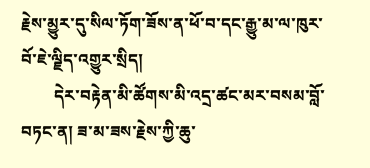རྗེས་མྱུར་དུ་སིལ་ཏོག་ཟོས་ན་ཕོ་བ་དང་རྒྱུ་མ་ལ་ཁུར་བོ་ཇེ་ལྗིད་འགྱུར་སྲིད།
        དེར་བརྟེན་མི་ཚོགས་མི་འདྲ་ཚང་མར་བསམ་བློ་བཏང་ན། ཟ་མ་ཟས་རྗེས་ཀྱི་ཆུ་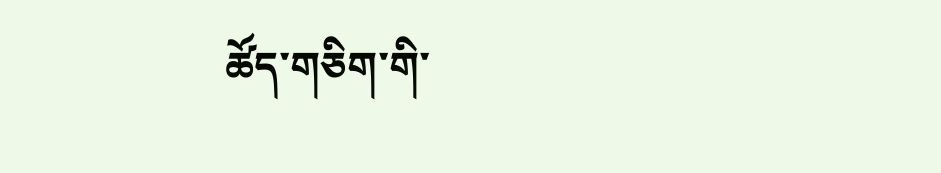ཚོད་གཅིག་གི་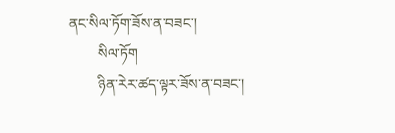ནང་སིལ་ཏོག་ཟོས་ན་བཟང་།
        སིལ་ཏོག
        ཉིན་རེར་ཚད་ལྟར་ཟོས་ན་བཟང་།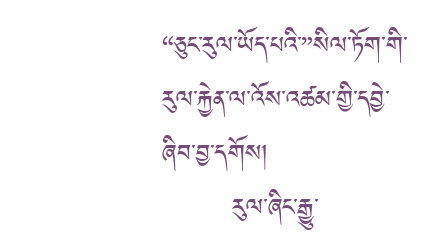“ཅུང་རུལ་ཡོད་པའི་”སིལ་ཏོག་གི་རུལ་རྐྱེན་ལ་འོས་འཚམ་གྱི་དབྱེ་ཞིབ་བྱ་དགོས།
        རུལ་ཞིང་རྒྱུ་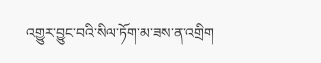འགྱུར་བྱུང་བའི་སིལ་ཏོག་མ་ཟས་ན་འགྲིག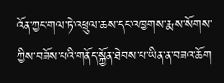འོན་ཀྱང་གལ་ཏེ་འཕྲུལ་ཆས་དང་འཁྱགས་རྨས་སོགས་ཀྱིས་བཟོས་པའི་གནོད་སྐྱོན་ཐེབས་པ་ཡིན་ན་བཟའ་ཆོག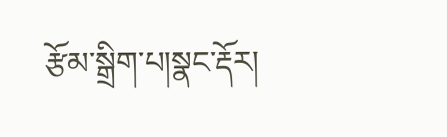རྩོམ་སྒྲིག་པ།སྣང་རྡོར།